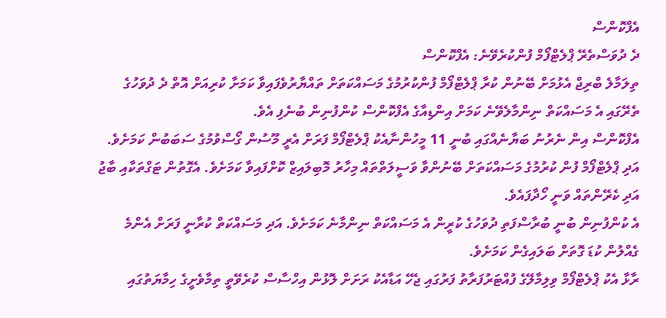އެފްކޮންސް
ދެ ދުވަސްތެރޭ ޕްލެޓްފޯމް ފުންކުރެވޭނެ: އެފްކޮންސް
ތިލަމާލެ ބްރިޖް އެޅުމަށް ބޭނުން ކުރާ ޕްލެޓްފޯމް ފުންކުރުމުގެ މަސައްކަތަށް ތައްޔާރުވެފައިވާ ކަމަށާ ކުރިއަށް އޮތް ދެ ދުވަހުގެ ތެރޭގައި އެ މަސައްކަތް ނިންމާލެވޭނެ ކަމަށް އިންޑިއާގެ އެފްކޮންސް ކުންފުނިން ބުނެފި އެވެ.
އެފްކޮންސް އިން ނެރުނު ބަޔާނެއްގައި ބުނީ 11 މީހުންނާއެކު ޕްލެޓްފޯމް ފަރަށް އެރީ މޫސުން ގޯސްވުމުގެ ސަބަބުން ކަމަށެވެ. އަދި ޕްލެޓްފޯމް ފުން ކުރުމުގެ މަސައްކަތަށް ބޭނުންވާ ވަސީލަތްތައް މިހާރު މޮބިލައިޒް ކޮށްފައިވާ ކަމަށެވެ. އެގޮތުން ޓަގްތަކާއި ބާޖު އަދި ކެރޭންތައް ވަނީ ހޯދާފައެވެ.
އެ ކުންފުނިން ބުނީ ބުރާސްފަތި ދުވަހުގެ ކުރީން އެ މަސައްކަތް ނިންމާނެ ކަމަށެވެ. އަދި މަސައްކަތް ކުރާނީ ފަރަށް އެންމެ ގެއްލުން ކުޑަ ގޮތަށް ބަލައިގެން ކަމަށެވެ.
ރާޅާ އެކު ޕްލެޓްފޯމް ވިލިމާލޭގެ ފުއްޓަރުފަރާތު ފަރުގައި ޖެހޭ އަޑާއެކު ރަށަށް ލޮޅުން އިހްސާސް ކުރެވޭތީ ތިމާވެށީގެ ހިމާޔަތުގައި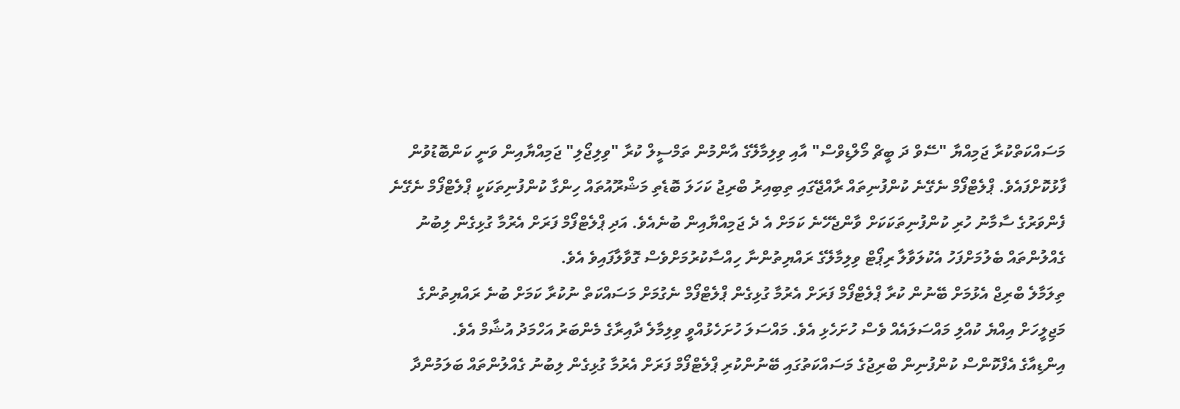މަސައްކަތްކުރާ ޖަމިއްޔާ "ސޭވް ދަ ބީޗް މޯލްޑިވްސް" އާއި ވިލިމާލޭގެ އާންމުން ތަމްސީލް ކުރާ "ވިލިޖޯލި" ޖަމިއްޔާއިން ވަނީ ކަންބޮޑުވުން ފާޅުކޮށްފައެވެ. ޕްލެޓްފޯމް ނެގޭނެ ކުންފުނިތައް ރާއްޖޭގައި ތިބިއިރު ބްރިޖު ކަހަލަ ބޮޑެތި މަޝްރޫއުތައް ހިންގާ ކުންފުނިތަކަކީ ޕްލެޓްފޯމް ނެގޭނެ ފެންވަރުގެ ސާމާނު ހުރި ކުންފުނިތަކަކަށް ވާންޖެހޭނެ ކަމަށް އެ ދެ ޖަމިއްޔާއިން ބުނެއެވެ. އަދި ޕްލެޓްފޯމް ފަރަށް އެރުމާ ގުޅިގެން ލިބުނު ގެއްލުންތައް ބެލުމަށްފަހު އެކުލަވާލާ ރިޕޯޓް ވިލިމާލޭގެ ރައްޔިތުންނާ ހިއްސާކުރުމަށްވެސް ގޮވާލާފައިވެ އެވެ.
ތިލަމާލެ ބްރިޖް އެޅުމަށް ބޭނުން ކުރާ ޕްލެޓްފޯމް ފަރަށް އެރުމާ ގުޅިގެން ޕްލެޓްފޯމް ނެގުމަށް މަސައްކަތް ނުކުރާ ކަމަށް ބުނެ ރައްޔިތުންގެ މަޖިލީހަށް އިއްޔެ ކުއްލި މައްސަލައެއް ވެސް ހުށަހެޅި އެވެ. މައްސަލަ ހުށަހެޅުއްވީ ވިލިމާލެ ދާއިރާގެ މެންބަރު އަހްމަދު އުޝާމް އެވެ.
އިންޑިއާގެ އެފްކޮންސް ކުންފުނިން ބްރިޖުގެ މަސައްކަތުގައި ބޭނުންކުރި ޕްލެޓްފޯމް ފަރަށް އެރުމާ ގުޅިގެން ލިބުނު ގެއްލުންތައް ބަލަމުންދާ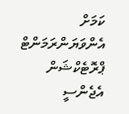ކަމަށް އެންވަޔަންރަމަންޓް ޕްރޮޓެކްޝަން އެޖެންސީ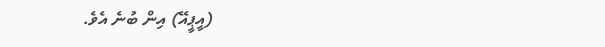(އީޕީއޭ) އިން ބުނެ އެވެ.